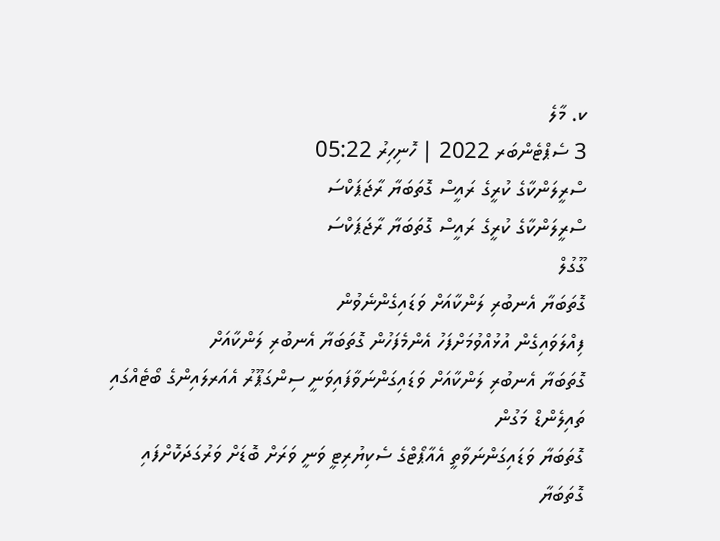ކ. މާލެ
3 ސެޕްޓެންބަރ 2022 | ހޮނިހިރު 05:22
ސްރީލަންކާގެ ކުރީގެ ރައީސް ގޮތަބަޔާ ރާޖަޕަކްސަ
ސްރީލަންކާގެ ކުރީގެ ރައީސް ގޮތަބަޔާ ރާޖަޕަކްސަ
ގޫގުލް
ގޮތަބަޔާ އެނބުރި ލަންކާއަށް ވަޑައިގެންނެވުން
ފިއްލަވައިގެން އުޅުއްވުމަށްފަހު އެންމެފަހުން ގޮތަބަޔާ އެނބުރި ލަންކާއަށް
ގޮތަބަޔާ އެނބުރި ލަންކާއަށް ވަޑައިގަންނަވާފައިވަނީ ސިންގަޕޫރު އެއަރލައިންގެ ބޯޓެއްގައި ތައިލެންޑް މަގުން
ގޮތަބަޔާ ވަޑައިގަންނަވާތީ އެއާޕޯޓްގެ ސެކިޔުރިޓީ ވަނީ ވަރަށް ބޮޑަށް ވަރުގަދަކޮށްފައި
ގޮތަބަޔާ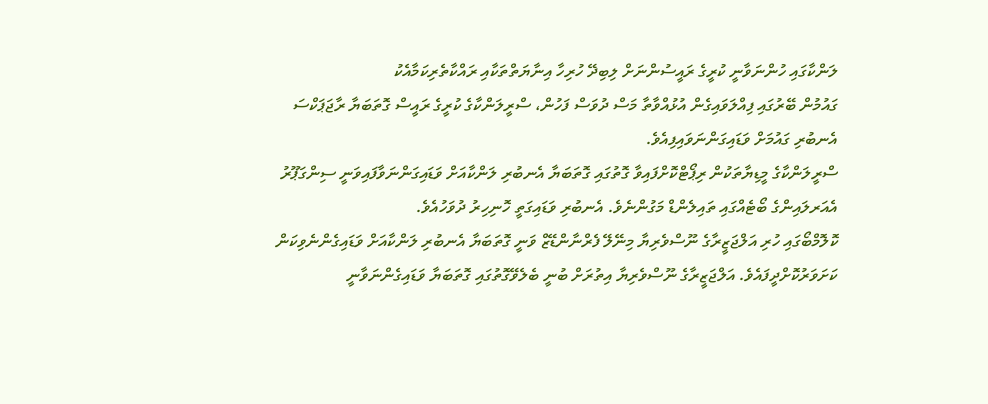ލަންކާގައި ހުންނަވާނީ ކުރީގެ ރައީސުންނަށް ލިބިދޭ ހުރިހާ އިނާޔަތްތަކާއި ރައްކާތެރިކަމާއެކު
ގައުމުން ބޭރުގައި ފިއްލަވައިގެން އުޅުއްވާތާ މަސް ދުވަސް ފަހުން، ސްރީލަންކާގެ ކުރީގެ ރައީސް ގޮތަބަޔާ ރާޖަޕަކްސަ އެނބުރި ގައުމަށް ވަޑައިގަންނަވައިފިއެވެ.
ސްރީލަންކާގެ މީޑިޔާތަކުން ރިޕޯޓްކޮށްފައިވާ ގޮތުގައި ގޮތަބަޔާ އެނބުރި ލަންކާއަށް ވަޑައިގަންނަވާފައިވަނީ ސިންގަޕޫރު އެއަރލައިންގެ ބޯޓެއްގައި ތައިލެންޑް މަގުންނެވެ. އެނބުރި ވަޑައިގަތީ ހޮނިހިރު ދުވަހުއެވެ.
ކޮލޮމްބޯގައި ހުރި އަލްޖަޒީރާގެ ނޫސްވެރިޔާ މިނޭލޭ ފެރްނާންޑޭޒް ވަނީ ގޮތަބަޔާ އެނބުރި ލަންކާއަށް ވަޑައިގެންނެވިކަން ކަށަވަރުކޮށްދީފައެވެ. އަލްޖަޒީރާގެ ނޫސްވެރިޔާ އިތުރަށް ބުނީ ބެލެވޭގޮތުގައި ގޮތަބަޔާ ވަޑައިގެންނަވާނީ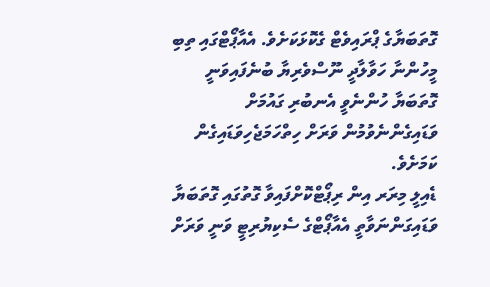ގޮތަބަޔާގެ ޕްރައިވެޓް ގެކޮޅަކަށެވެ. އެއާޕޯޓްގައި ތިބި މީހުންނާ ހަވާލާދީ ނޫސްވެރިޔާ ބުނެފައިވަނީ ގޮތަބަޔާ ހުންނެވީ އެނބުރި ގައުމަށް ވަޑައިގެންނެވުމުން ވަރަށް ހިތްހަމަޖެހިވަޑައިގެން ކަމަށެވެ.
ޑެއިލީ މިރަރ އިން ރިޕޯޓްކޮށްފައިވާ ގޮތުގައި ގޮތަބަޔާ ވަޑައިގަންނަވާތީ އެއާޕޯޓްގެ ސެކިޔުރިޓީ ވަނީ ވަރަށް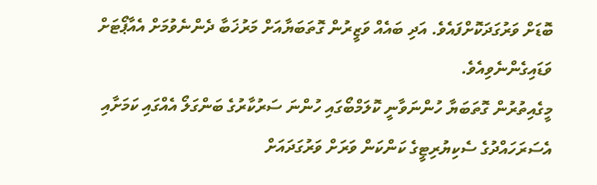ބޮޑަށް ވަރުގަދަކޮށްފައެވެ. އަދި ބައެއް ވަޒީރުން ގޮތަބަޔާއަށް މަރުޚަބާ ދެންނެވުމަށް އެއާޕޯޓަށް ވަޑައިގެންނެވިއެވެ.
މީގެއިތުރުން ގޮތަބަޔާ ހުންނަވާނީ ކޮލަމްބޯގައި ހުންނަ ސަރުކާރުގެ ބަންގަލޯ އެއްގައި ކަމަށާއި އެސަރަހައްދުގެ ސެކިޔުރިޓީގެ ކަންކަން ވަރަށް ވަރުގަދައަށް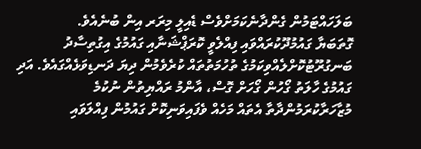ބަލަހައްޓަމުން ގެންދާނެކަމަށްވެސް ޑެއިލީ މިރަރ އިން ބުނެއެވެ.
ގޮތަބަޔާ ގައުމުދޫކުރައްވައި ފިއްލެވީ ކޮރަޕްޝަނާއި ގައުމުގެ އިގުތިސާދު ބަނގުރޫޓުކޮށްލެއްވިކަމުގެ ތުހުމަތުތައް ކުރެވެމުން ދިޔަ ދަނޑިވަޅެއްގައެވެ. އަދި ގައުމުގެ ހާލަތު ގޯހުން ގޯހަށް ގޮސް، އާންމު ރައްޔިތުން ނުކުމެ މުޒާހަރާކުރަމުންދާތާ އެތައް މަހެއް ވެފައިވަނިކޮށް ގައުމުން ފިއްލަވައި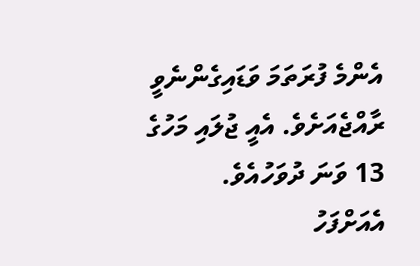އެންމެ ފުރަތަމަ ވަޑައިގެންނެވީ ރާއްޖެއަށެވެ. އެއީ ޖުލައި މަހުގެ 13 ވަނަ ދުވަހުއެވެ. އެއަށްފަހު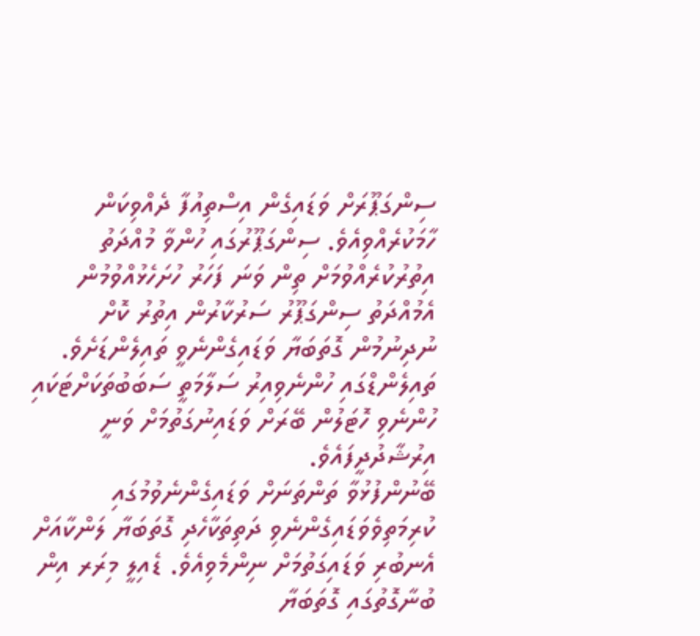ސިންގަޕޫރަށް ވަޑައިގެން އިސްތިއުފާ ދެއްވިކަން ހާމަކުރެއްވިއެވެ. ސިންގަޕޫރުގައި ހުންވާ މުއްދަތު އިތުރުކުރެއްވުމަށް ތިން ވަނަ ފަހަރު ހުށަހެޅުއްވުމުން އެމުއްދަތު ސިންގަޕޫރު ސަރުކާރުން އިތުރު ކޮށް ނުދިނުމުން ގޮތަބަޔާ ވަޑައިގެންނެވީ ތައިލެންޑަށެވެ. ތައިލެންޑްގައި ހުންނެވިއިރު ސަލާމަތީ ސަބަބުތަކަށްޓަކައި ހުންނެވި ހޮޓަލުން ބޭރަށް ވަޑައިނުގަތުމަށް ވަނީ އިރުޝާދުދީފައެވެ.
ބޭނުންފުޅުވާ ތަންތަނަށް ވަޑައިގެންނެވުމުގައި ކުރިމަތިވެވަޑައިގެންނެވި ދަތިތަކާހެދި ގޮތަބަޔާ ލަންކާއަށް އެނބުރި ވަޑައިގަތުމަށް ނިންމެވިއެވެ. ޑެއިލީ މިރަރ އިން ބުނާގޮތުގައި ގޮތަބަޔާ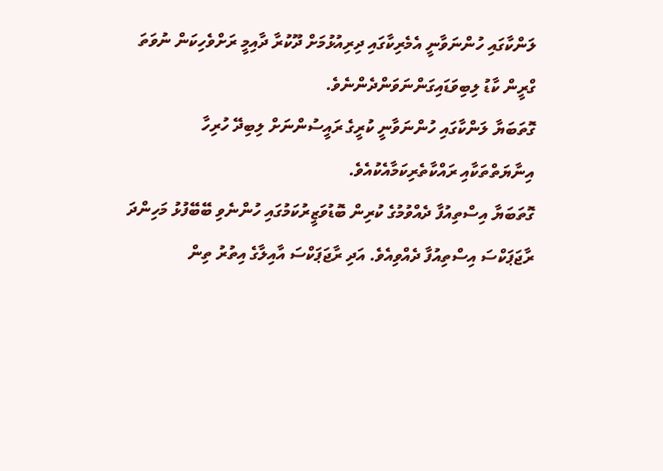ލަންކާގައި ހުންނަވާނީ އެމެރިކާގައި ދިރިއުޅުމަށް ދޫކުރާ ދާއިމީ ރަށްވެހިކަން ނުވަތަ ގްރީން ކާޑު ލިބިވަޑައިގަންނަވަންދެންނެވެ.
ގޮތަބަޔާ ލަންކާގައި ހުންނަވާނީ ކުރީގެ ރައީސުންނަށް ލިބިދޭ ހުރިހާ އިނާޔަތްތަކާއި ރައްކާތެރިކަމާއެކުއެވެ.
ގޮތަބަޔާ އިސްތިއުފާ ދެއްވުމުގެ ކުރިން ބޮޑުވަޒީރުކަމުގައި ހުންނެވި ބޭބޭފުޅު މަހިންދަ ރާޖަޕަކްސަ އިސްތިއުފާ ދެއްވިއެވެ. އަދި ރާޖަޕަކްސަ އާއިލާގެ އިތުރު ތިން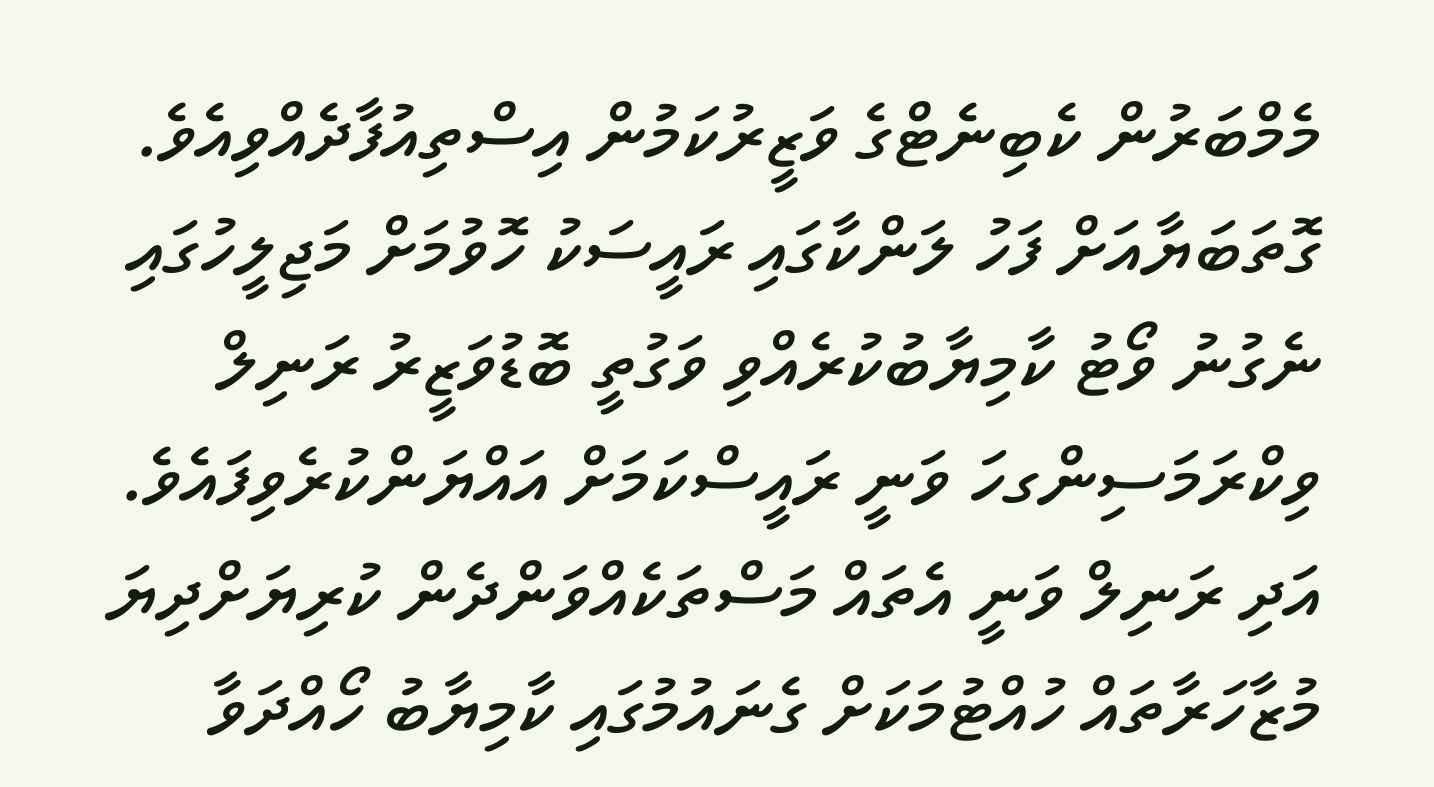މެމްބަރުން ކެބިނެޓްގެ ވަޒީރުކަމުން އިސްތިއުފާދެއްވިއެވެ.
ގޮތަބަޔާއަށް ފަހު ލަންކާގައި ރައީސަކު ހޮވުމަށް މަޖިލީހުގައި ނެގުނު ވޯޓު ކާމިޔާބުކުރެއްވި ވަގުތީ ބޮޑުވަޒީރު ރަނިލް ވިކްރަމަސިންގހަ ވަނީ ރައީސްކަމަށް އައްޔަންކުރެވިފައެވެ. އަދި ރަނިލް ވަނީ އެތައް މަސްތަކެއްވަންދެން ކުރިޔަށްދިޔަ މުޒާހަރާތައް ހުއްޓުމަކަށް ގެނައުމުގައި ކާމިޔާބު ހޯއްދަވާ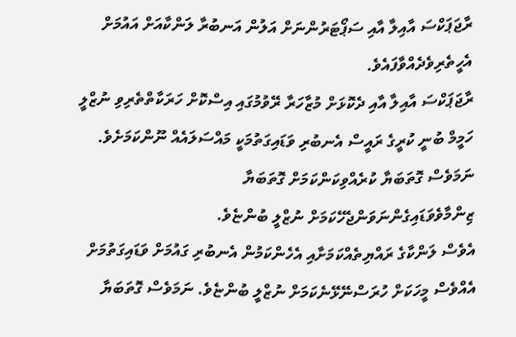ރާޖަޕަކްސަ އާއިލާ އާއި ސަޕޯޓަރުންނަށް އަލުން އަނބުރާ ލަންކާއަށް އައުމަށް އެހީތެރިވެދެއްވާފައެވެ.
ރާޖަޕަކްސަ އާއިލާ އާއި ދެކޮޅަށް މުޒާހަރާ ރޭވުމުގައި އިސްކޮށް ހަރަކާތްތެރިވި ނުޒްލީ ހަމީމް ބުނީ ކުރީގެ ރައީސް އެނބުރި ވަޑައިގަތުމަކީ މައްސަލައެއް ނޫންކަމަށެވެ. ނަމަވެސް ގޮތަބަޔާ ކުރެއްވިކަންކަމަށް ގޮތަބަޔާ ޒިންމާވެވަޑައިގެންނަވަންޖެހޭކަމަށް ނުޒްލީ ބުންޏެވެ.
އެވެސް ލަންކާގެ ރައްޔިތެއްކަމަށާއި އެހެންކަމުން އެނބުރި ގައުމަށް ވަޑައިގަތުމަށް އެއްވެސް މީހަކަށް ހުރަސްނޭޅޭނެކަމަށް ނުޒްލީ ބުންޏެވެ. ނަމަވެސް ގޮތަބަޔާ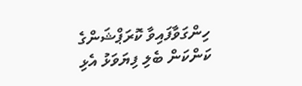ހިންގަވާފައިވާ ކޮރަޕްޝަންގެ ކަންކަން ބެލި ފިޔަވަޅު އެޅި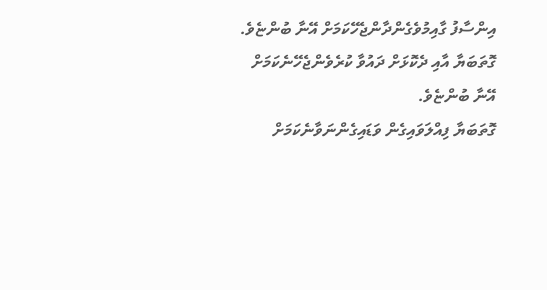އިންސާފު ގާއިމުވެގެންދާންޖެހޭކަމަށް އޭނާ ބުންޏެވެ. ގޮތަބަޔާ އާއި ދެކޮޅަށް ދައުވާ ކުރެވެންޖެހޭނެކަމަށް އޭނާ ބުންޏެވެ.
ގޮތަބަޔާ ފިއްލަވައިގެން ވަޑައިގެންނަވާނެކަމަށް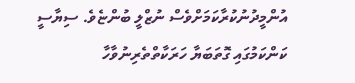އުންމީދުނުކުރާކަމަށްވެސް ނުޒްލީ ބުންޏެވެ. ސިޔާސީ ކަންކަމުގައި ގޮތަބަޔާ ހަރަކާތްތެރިނުވާހާ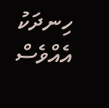ހިނދަކު އެއްވެސް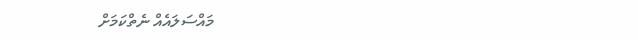މައްސަލައެއް ނެތްކަމަށް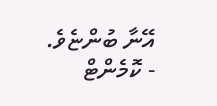އޭނާ ބުންޏެވެ.
- ކޮމެންޓް